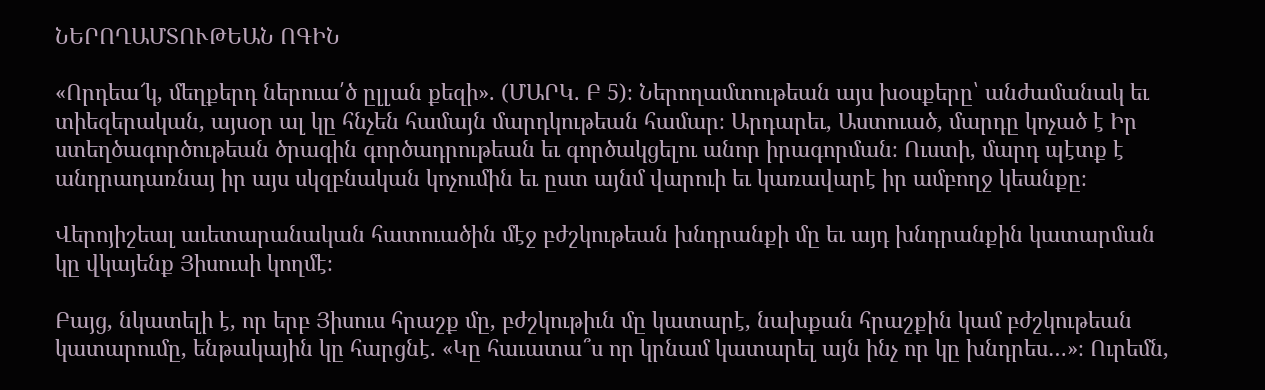ՆԵՐՈՂԱՄՏՈՒԹԵԱՆ ՈԳԻՆ

«Որդեա՜կ, մեղքերդ ներուա՛ծ ըլլան քեզի». (ՄԱՐԿ. Բ 5)։ Ներողամտութեան այս խօսքերը՝ անժամանակ եւ տիեզերական, այսօր ալ կը հնչեն համայն մարդկութեան համար։ Արդարեւ, Աստուած, մարդը կոչած է Իր ստեղծագործութեան ծրագին գործադրութեան եւ գործակցելու անոր իրագորման։ Ուստի, մարդ պէտք է անդրադառնայ իր այս սկզբնական կոչումին եւ ըստ այնմ վարուի եւ կառավարէ իր ամբողջ կեանքը։

Վերոյիշեալ աւետարանական հատուածին մէջ բժշկութեան խնդրանքի մը եւ այդ խնդրանքին կատարման կը վկայենք Յիսուսի կողմէ։

Բայց, նկատելի է, որ երբ Յիսուս հրաշք մը, բժշկութիւն մը կատարէ, նախքան հրաշքին կամ բժշկութեան կատարումը, ենթակային կը հարցնէ. «Կը հաւատա՞ս որ կրնամ կատարել այն ինչ որ կը խնդրես…»։ Ուրեմն,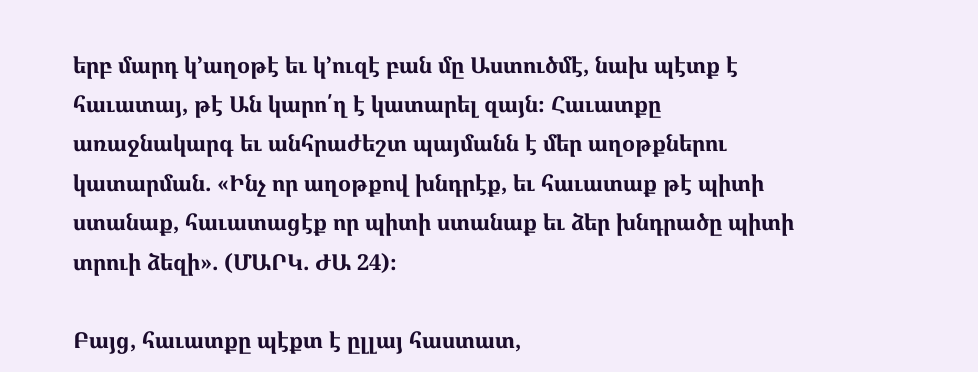երբ մարդ կ՚աղօթէ եւ կ՚ուզէ բան մը Աստուծմէ, նախ պէտք է հաւատայ, թէ Ան կարո՛ղ է կատարել զայն։ Հաւատքը առաջնակարգ եւ անհրաժեշտ պայմանն է մեր աղօթքներու կատարման. «Ինչ որ աղօթքով խնդրէք, եւ հաւատաք թէ պիտի ստանաք, հաւատացէք որ պիտի ստանաք եւ ձեր խնդրածը պիտի տրուի ձեզի». (ՄԱՐԿ. ԺԱ 24)։

Բայց, հաւատքը պէքտ է ըլլայ հաստատ,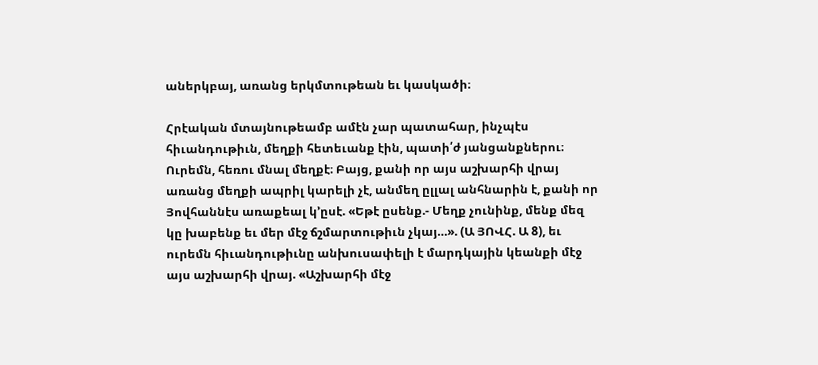աներկբայ, առանց երկմտութեան եւ կասկածի։

Հրէական մտայնութեամբ ամէն չար պատահար, ինչպէս հիւանդութիւն, մեղքի հետեւանք էին, պատի՛ժ յանցանքներու։ Ուրեմն, հեռու մնալ մեղքէ։ Բայց, քանի որ այս աշխարհի վրայ առանց մեղքի ապրիլ կարելի չէ, անմեղ ըլլալ անհնարին է, քանի որ Յովհաննէս առաքեալ կ՚ըսէ. «Եթէ ըսենք.- Մեղք չունինք, մենք մեզ կը խաբենք եւ մեր մէջ ճշմարտութիւն չկայ…». (Ա ՅՈՎՀ. Ա 8), եւ ուրեմն հիւանդութիւնը անխուսափելի է մարդկային կեանքի մէջ այս աշխարհի վրայ. «Աշխարհի մէջ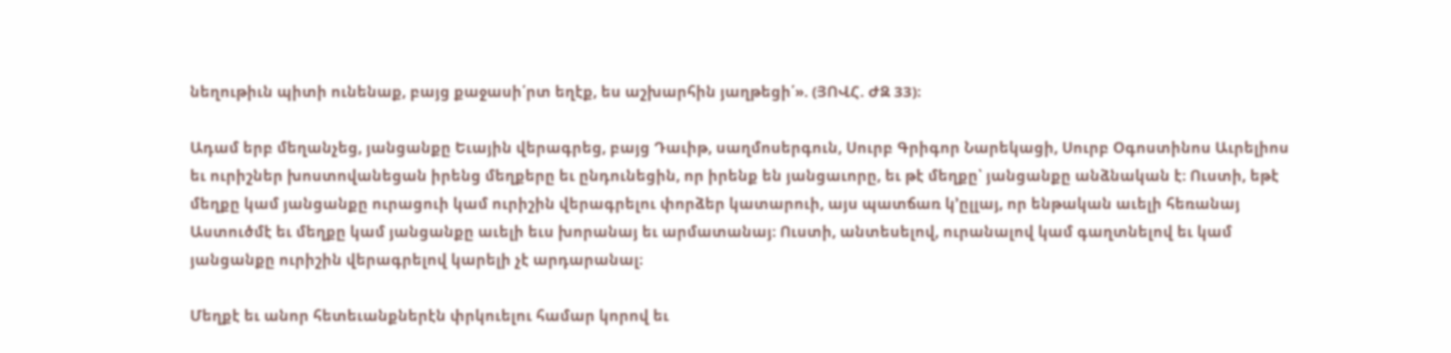նեղութիւն պիտի ունենաք, բայց քաջասի՛րտ եղէք, ես աշխարհին յաղթեցի՛». (ՅՈՎՀ. ԺԶ 33)։

Ադամ երբ մեղանչեց, յանցանքը Եւային վերագրեց, բայց Դաւիթ, սաղմոսերգուն, Սուրբ Գրիգոր Նարեկացի, Սուրբ Օգոստինոս Աւրելիոս եւ ուրիշներ խոստովանեցան իրենց մեղքերը եւ ընդունեցին, որ իրենք են յանցաւորը, եւ թէ մեղքը՝ յանցանքը անձնական է։ Ուստի, եթէ մեղքը կամ յանցանքը ուրացուի կամ ուրիշին վերագրելու փորձեր կատարուի, այս պատճառ կ՚ըլլայ, որ ենթական աւելի հեռանայ Աստուծմէ եւ մեղքը կամ յանցանքը աւելի եւս խորանայ եւ արմատանայ։ Ուստի, անտեսելով, ուրանալով կամ գաղտնելով եւ կամ յանցանքը ուրիշին վերագրելով կարելի չէ արդարանալ։

Մեղքէ եւ անոր հետեւանքներէն փրկուելու համար կորով եւ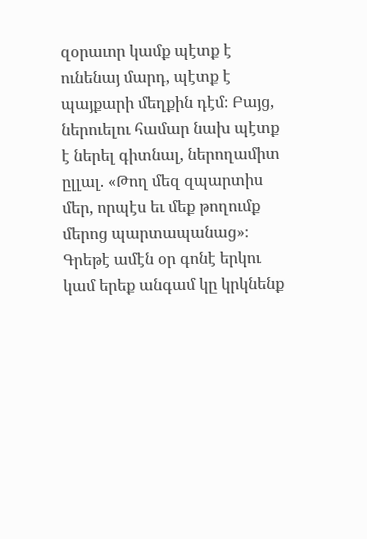զօրաւոր կամք պէտք է ունենայ մարդ, պէտք է պայքարի մեղքին դէմ։ Բայց, ներուելու համար նախ պէտք է ներել գիտնալ, ներողամիտ ըլլալ. «Թող մեզ զպարտիս մեր, որպէս եւ մեք թողումք մերոց պարտապանաց»։ Գրեթէ ամէն օր գոնէ երկու կամ երեք անգամ կը կրկնենք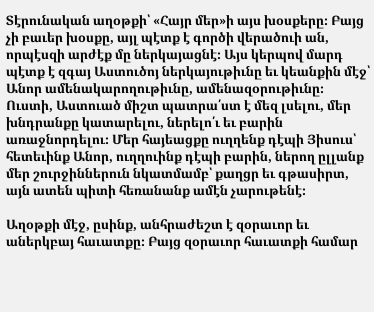Տէրունական աղօթքի՝ «Հայր մեր»ի այս խօսքերը։ Բայց չի բաւեր խօսքը, այլ պէտք է գործի վերածուի ան, որպէսզի արժէք մը ներկայացնէ։ Այս կերպով մարդ պէտք է զգայ Աստուծոյ ներկայութիւնը եւ կեանքին մէջ՝ Անոր ամենակարողութիւնը, ամենազօրութիւնը։ Ուստի, Աստուած միշտ պատրա՛ստ է մեզ լսելու, մեր խնդրանքը կատարելու, ներելո՛ւ եւ բարին առաջնորդելու։ Մեր հայեացքը ուղղենք դէպի Յիսուս՝ հետեւինք Անոր, ուղղուինք դէպի բարին, ներող ըլլանք մեր շուրջիններուն նկատմամբ՝ քաղցր եւ գթասիրտ, այն ատեն պիտի հեռանանք ամէն չարութենէ։

Աղօթքի մէջ, ըսինք, անհրաժեշտ է զօրաւոր եւ աներկբայ հաւատքը։ Բայց զօրաւոր հաւատքի համար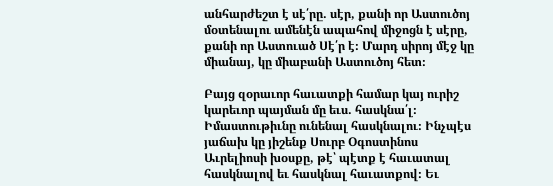անհարժեշտ է սէ՛րը. սէր, քանի որ Աստուծոյ մօտենալու ամենէն ապահով միջոցն է սէրը, քանի որ Աստուած Սէ՛ր է։ Մարդ սիրոյ մէջ կը միանայ, կը միաբանի Աստուծոյ հետ։

Բայց զօրաւոր հաւատքի համար կայ ուրիշ կարեւոր պայման մը եւս. հասկնա՛լ։ Իմաստութիւնը ունենալ հասկնալու։ Ինչպէս յաճախ կը յիշենք Սուրբ Օգոստինոս Աւրելիոսի խօսքը, թէ՝ պէտք է հաւատալ հասկնալով եւ հասկնալ հաւատքով։ Եւ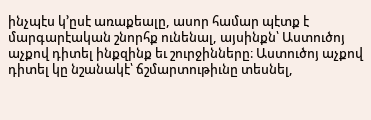ինչպէս կ՚ըսէ առաքեալը, ասոր համար պէտք է մարգարէական շնորհք ունենալ, այսինքն՝ Աստուծոյ աչքով դիտել ինքզինք եւ շուրջինները։ Աստուծոյ աչքով դիտել կը նշանակէ՝ ճշմարտութիւնը տեսնել,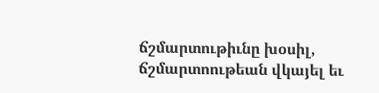ճշմարտութիւնը խօսիլ, ճշմարտոութեան վկայել եւ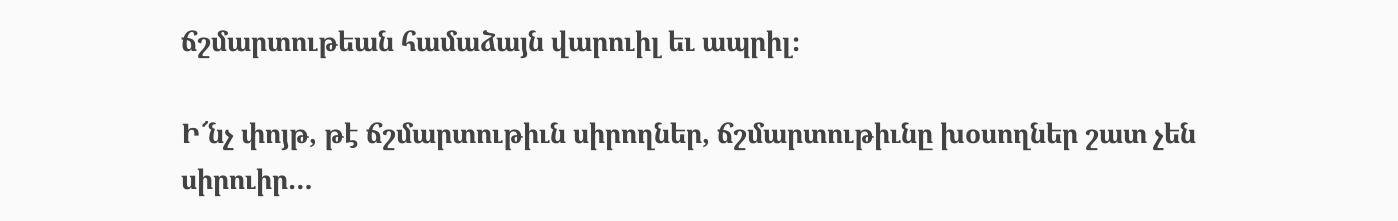ճշմարտութեան համաձայն վարուիլ եւ ապրիլ։

Ի՜նչ փոյթ, թէ ճշմարտութիւն սիրողներ, ճշմարտութիւնը խօսողներ շատ չեն սիրուիր…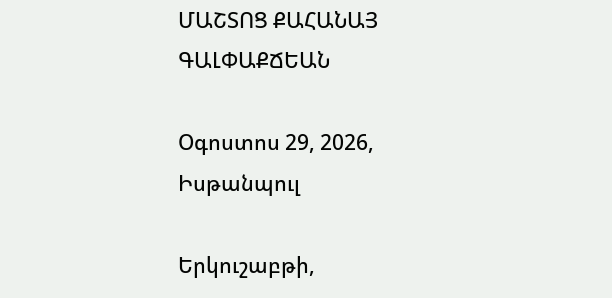ՄԱՇՏՈՑ ՔԱՀԱՆԱՅ ԳԱԼՓԱՔՃԵԱՆ

Օգոստոս 29, 2026, Իսթանպուլ

Երկուշաբթի,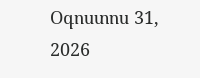Օգոստոս 31, 2026